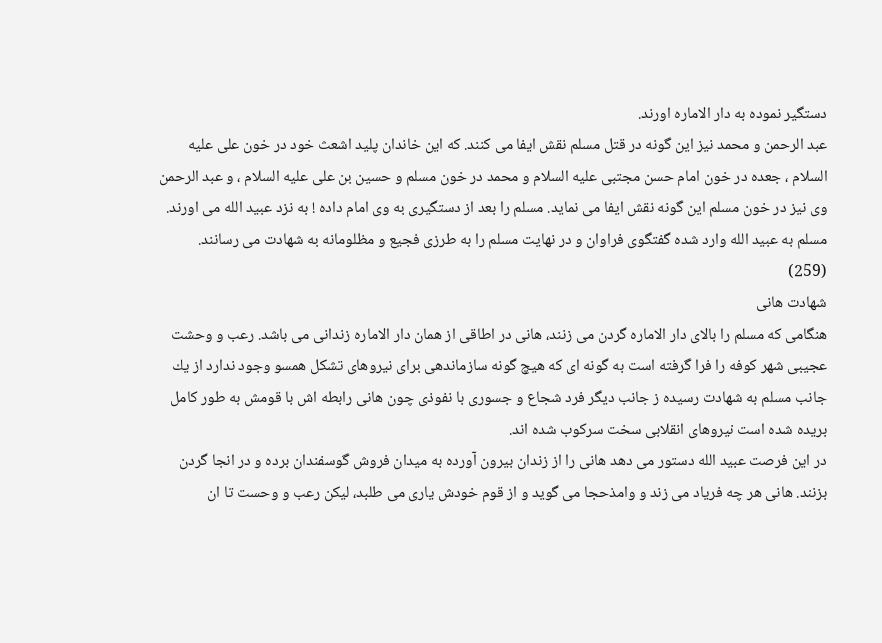دستگير نموده به دار الاماره اورند.
عبد الرحمن و محمد نيز اين گونه در قتل مسلم نقش ايفا مى كنند. كه اين خاندان پليد اشعث خود در خون على عليه السلام ، جعده در خون امام حسن مجتبى عليه السلام و محمد در خون مسلم و حسين بن على عليه السلام ، و عبد الرحمن وى نيز در خون مسلم اين گونه نقش ايفا مى نمايد. مسلم را بعد از دستگيرى به وى امام داده ! به نزد عبيد الله مى اورند. مسلم به عبيد الله وارد شده گفتگوى فراوان و در نهايت مسلم را به طرزى فجيع و مظلومانه به شهادت مى رسانند. (259)
شهادت هانى
هنگامى كه مسلم را بالاى دار الاماره گردن مى زنند، هانى در اطاقى از همان دار الاماره زندانى مى باشد. رعب و وحشت عجيبى شهر كوفه را فرا گرفته است به گونه اى كه هيچ گونه سازماندهى براى نيروهاى تشكل همسو وجود ندارد از يك جانب مسلم به شهادت رسيده ز جانب ديگر فرد شجاع و جسورى با نفوذى چون هانى رابطه اش با قومش به طور كامل بريده شده است نيروهاى انقلابى سخت سركوب شده اند.
در اين فرصت عبيد الله دستور مى دهد هانى را از زندان بيرون آورده به ميدان فروش گوسفندان برده و در انجا گردن بزنند. هانى هر چه فرياد مى زند و وامذحجا مى گويد و از قوم خودش يارى مى طلبد، ليكن رعب و وحست تا ان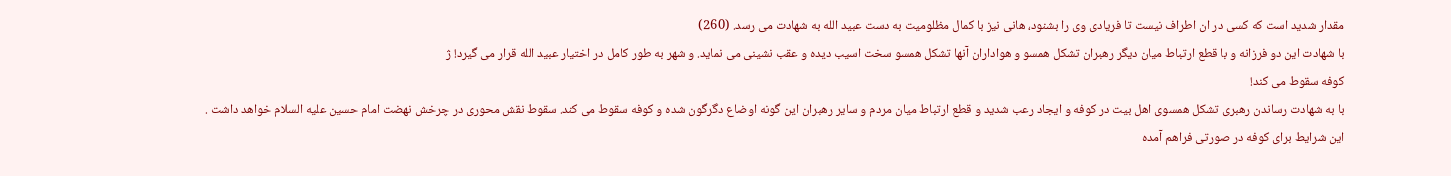مقدار شديد است كه كسى در ان اطراف نيست تا فريادى وى را بشنود، هانى نيز با كمال مظلوميت به دست عبيد الله به شهادت مى رسد. (260)
با شهادت اين دو فرزانه و با قطع ارتباط ميان ديگر رهبران تشكل همسو و هواداران آنها تشكل همسو سخت اسيب ديده و عقب نشينى مى نمايد. و شهر به طور كامل در اختيار عبيد الله قرار مى گيرد! ژ
كوفه سقوط مى كند!
با به شهادت رساندن رهبرى تشكل همسوى اهل بيت در كوفه و ايجاد رعب شديد و قطع ارتباط ميان مردم و ساير رهبران اين گونه اوضاع دگرگون شده و كوفه سقوط مى كند. سقوط نقش محورى در چرخش نهضت امام حسين عليه السلام خواهد داشت . اين شرايط براى كوفه در صورتى فراهم آمده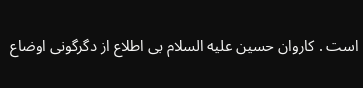است . كاروان حسين عليه السلام بى اطلاع از دگرگونى اوضاع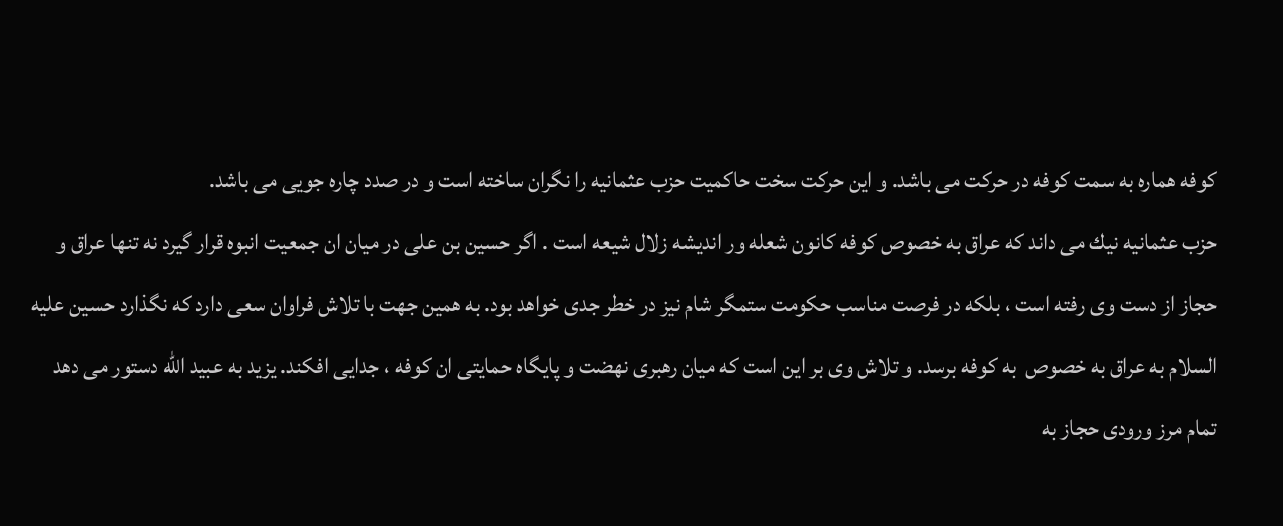كوفه هماره به سمت كوفه در حركت مى باشد. و اين حركت سخت حاكميت حزب عثمانيه را نگران ساخته است و در صدد چاره جويى مى باشد.
حزب عثمانيه نيك مى داند كه عراق به خصوص كوفه كانون شعله ور انديشه زلال شيعه است . اگر حسين بن على در ميان ان جمعيت انبوه قرار گيرد نه تنها عراق و حجاز از دست وى رفته است ، بلكه در فرصت مناسب حكومت ستمگر شام نيز در خطر جدى خواهد بود. به همين جهت با تلاش فراوان سعى دارد كه نگذارد حسين عليه السلام به عراق به خصوص ‍ به كوفه برسد. و تلاش وى بر اين است كه ميان رهبرى نهضت و پايگاه حمايتى ان كوفه ، جدايى افكند. يزيد به عبيد الله دستور مى دهد تمام مرز ورودى حجاز به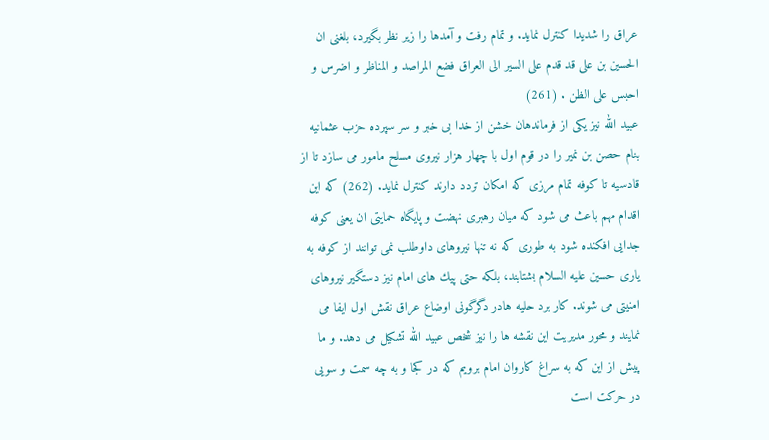عراق را شديدا كنترل نمايد. و تمام رفت و آمدها را زير نظر بگيرد، بلغنى ان الحسين بن على قد قدم على السير الى العراق فضع المراصد و المناظر و اضرس و احبس على الظن . (261)
عبيد الله نيز يكى از فرماندهان خشن از خدا بى خبر و سر سپرده حزب عثمانيه بنام حصن بن نمير را در قوم اول با چهار هزار نيروى مسلح مامور مى سازد تا از قادسيه تا كوفه تمام مرزى كه امكان تردد دارند كنترل نمايد. (262) كه اين اقدام مهم باعث مى شود كه ميان رهبرى نهضت و پايگاه حمايتى ان يعنى كوفه جدايى افكنده شود به طورى كه نه تنها نيروهاى داوطلب نمى توانند از كوفه به يارى حسين عليه السلام بشتابند، بلكه حتى پيك هاى امام نيز دستگير نيروهاى امنيتى مى شوند. كار برد حليه هادر دگرگونى اوضاع عراق نقش اول ايفا مى نمايند و محور مديريت اين نقشه ها را نيز شخص عبيد الله تشكيل مى دهد. و ما پيش از اين كه به سراغ كاروان امام برويم كه در كجا و به چه سمت و سويى در حركت است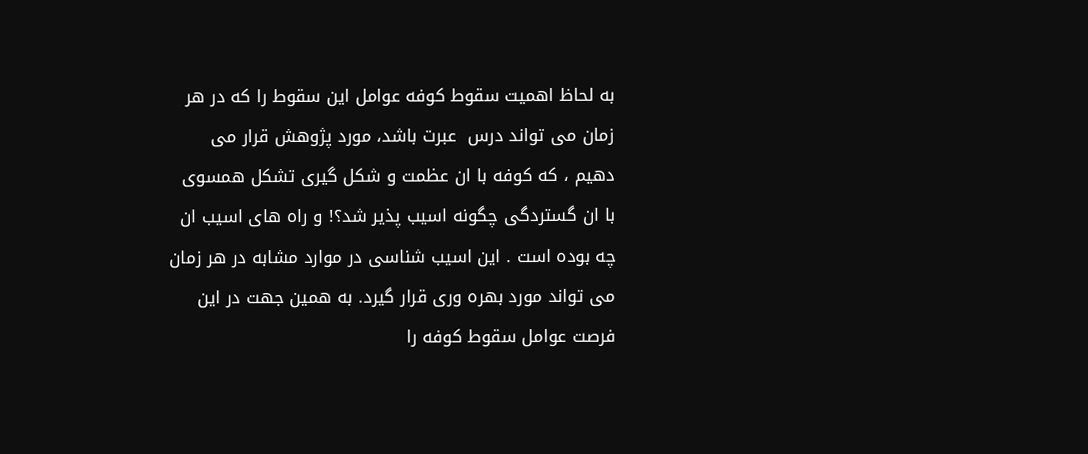به لحاظ اهميت سقوط كوفه عوامل اين سقوط را كه در هر زمان مى تواند درس ‍ عبرت باشد، مورد پژوهش قرار مى دهيم ، كه كوفه با ان عظمت و شكل گيرى تشكل همسوى با ان گستردگى چگونه اسيب پذير شد؟! و راه هاى اسيب ان چه بوده است . اين اسيب شناسى در موارد مشابه در هر زمان مى تواند مورد بهره ورى قرار گيرد. به همين جهت در اين فرصت عوامل سقوط كوفه را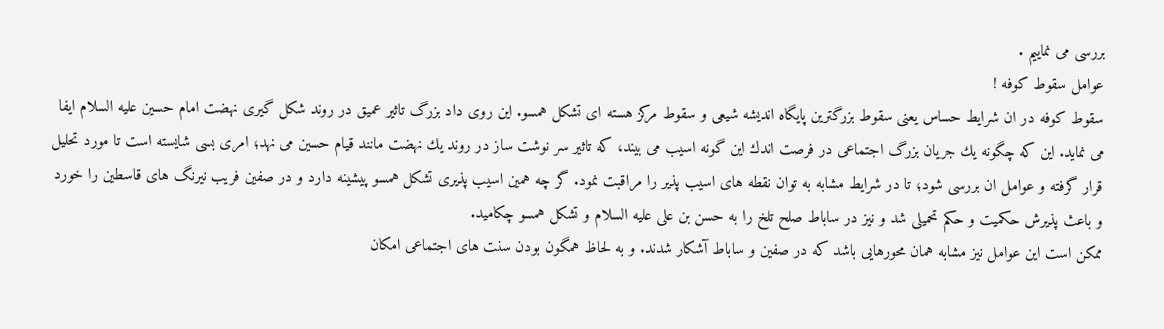بررسى مى نماييم .
عوامل سقوط كوفه !
سقوط كوفه در ان شرايط حساس يعنى سقوط بزرگترين پايگاه انديشه شيعى و سقوط مركز هسته اى تشكل همسو. اين روى داد بزرگ تاثير عميق در روند شكل گيرى نهضت امام حسين عليه السلام ايفا مى نمايد. اين كه چگونه يك جريان بزرگ اجتماعى در فرصت اندك اين گونه اسيب مى بيند، كه تاثير سر نوشت ساز در روند يك نهضت مانند قيام حسين مى نهد؛ امرى بسى شايسته است تا مورد تحليل قرار گرفته و عوامل ان بررسى شود؛ تا در شرايط مشابه به توان نقطه هاى اسيب پذير را مراقبت نمود. گر چه همين اسيب پذيرى تشكل همسو پيشينه دارد و در صفين فريب نيرنگ هاى قاسطين را خورد و باعث پذيرش حكميت و حكم تحميلى شد و نيز در ساباط صلح تلخ را به حسن بن على عليه السلام و تشكل همسو چكاميد.
ممكن است اين عوامل نيز مشابه همان محورهايى باشد كه در صفين و ساباط آشكار شدند. و به لحاظ همگون بودن سنت هاى اجتماعى امكان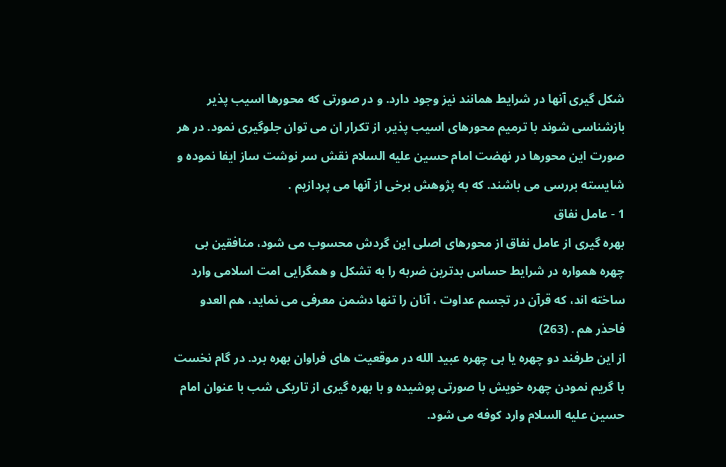شكل گيرى آنها در شرايط همانند نيز وجود دارد. و در صورتى كه محورها اسيب پذير بازشناسى شوند با ترميم محورهاى اسيب پذير، از تكرار ان مى توان جلوگيرى نمود. در هر صورت اين محورها در نهضت امام حسين عليه السلام نقش سر نوشت ساز ايفا نموده و شايسته بررسى مى باشند. كه به پژوهش برخى از آنها مى پردازيم .
1 - عامل نفاق
بهره گيرى از عامل نفاق از محورهاى اصلى اين گردش محسوب مى شود، منافقين بى چهره همواره در شرايط حساس بدترين ضربه را به تشكل و همگرايى امت اسلامى وارد ساخته اند، كه قرآن در تجسم عداوت ، آنان را تنها دشمن معرفى مى نمايد، هم العدو فاحذر هم . (263)
از اين طرفند دو چهره يا بى چهره عبيد الله در موقعيت هاى فراوان بهره برد. در گام نخست با گريم نمودن چهره خويش با صورتى پوشيده و با بهره گيرى از تاريكى شب با عنوان امام حسين عليه السلام وارد كوفه مى شود.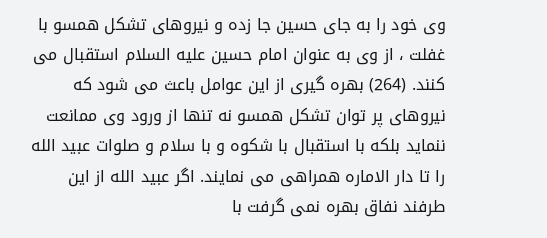وى خود را به جاى حسين جا زده و نيروهاى تشكل همسو با غفلت ، از وى به عنوان امام حسين عليه السلام استقبال مى كنند. (264) بهره گيرى از اين عوامل باعث مى شود كه نيروهاى پر توان تشكل همسو نه تنها از ورود وى ممانعت ننمايد بلكه با استقبال با شكوه و با سلام و صلوات عبيد الله را تا دار الاماره همراهى مى نمايند. اگر عبيد الله از اين طرفند نفاق بهره نمى گرفت با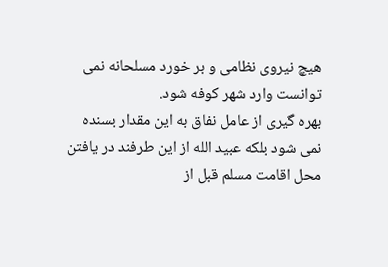هيچ نيروى نظامى و بر خورد مسلحانه نمى توانست وارد شهر كوفه شود.
بهره گيرى از عامل نفاق به اين مقدار بسنده نمى شود بلكه عبيد الله از اين طرفند در يافتن محل اقامت مسلم قبل از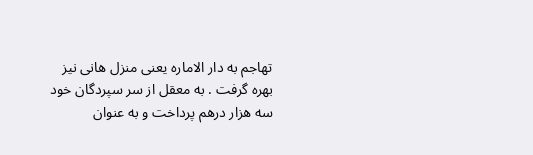تهاجم به دار الاماره يعنى منزل هانى نيز بهره گرفت . به معقل از سر سپردگان خود سه هزار درهم پرداخت و به عنوان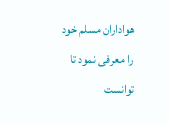هواداران مسلم خود را معرفى نمود تا توانست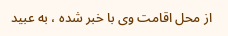از محل اقامت وى با خبر شده ، به عبيد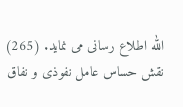الله اطلاع رسانى مى نمايد. (265) نقش حساس عامل نفوذى و نفاق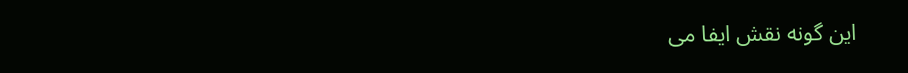اين گونه نقش ايفا مى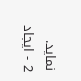نمايد.
2 - ايجاد